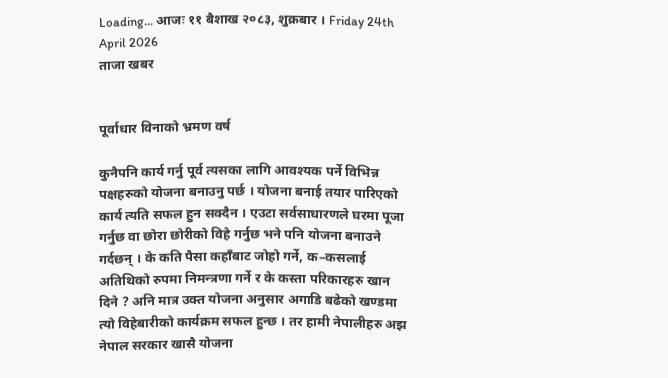Loading... आजः ११ बैशाख २०८३, शुक्रबार । Friday 24th April 2026
ताजा खबर


पूर्वाधार विनाको भ्रमण वर्ष

कुनैपनि कार्य गर्नु पूर्व त्यसका लागि आवश्यक पर्ने विभिन्न पक्षहरुको योजना बनाउनु पर्छ । योजना बनाई तयार पारिएको कार्य त्यति सफल हुन सक्दैन । एउटा सर्वसाधारणले घरमा पूजा गर्नुछ वा छोरा छोरीको विहे गर्नुछ भने पनि योजना बनाउने गर्दछन् । के कति पैसा कहाँबाट जोहो गर्ने, क–कसलाई अतिथिको रुपमा निमन्त्रणा गर्ने र के कस्ता परिकारहरु खान दिने ? अनि मात्र उक्त योजना अनुसार अगाडि बढेको खण्डमा त्यो विहेबारीको कार्यक्रम सफल हुन्छ । तर हामी नेपालीहरु अझ नेपाल सरकार खासै योजना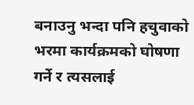बनाउनु भन्दा पनि हचुवाको भरमा कार्यक्रमको घोषणा गर्ने र त्यसलाई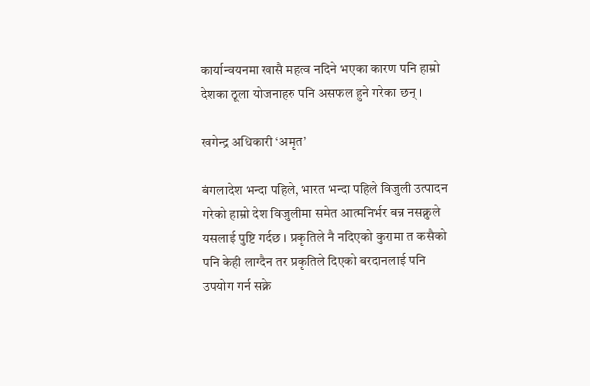कार्यान्वयनमा खासै महत्व नदिने भएका कारण पनि हाम्रो देशका ठूला योजनाहरु पनि असफल हुने गरेका छन् ।

खगेन्द्र अधिकारी ‘अमृत’

बंगलादेश भन्दा पहिले, भारत भन्दा पहिले विजुली उत्पादन गरेको हाम्रो देश विजुलीमा समेत आत्मनिर्भर बन्न नसक्नुले यसलाई पुष्टि गर्दछ । प्रकृतिले नै नदिएको कुरामा त कसैको पनि केही लाग्दैन तर प्रकृतिले दिएको बरदानलाई पनि उपयोग गर्न सक्ने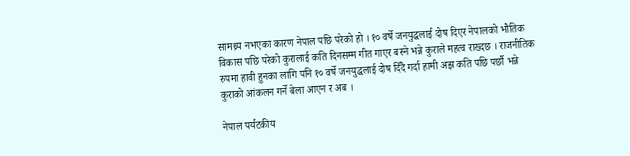सामथ्र्य नभएका कारण नेपाल पछि परेको हो । १० वर्षे जनयुद्धलाई दोष दिएर नेपालको भौतिक विकास पछि परेको कुरालाई कति दिनसम्म गीत गाएर बस्ने भन्ने कुराले महत्व राख्दछ । राजनीतिक रुपमा हावी हुनका लागि पनि १० वर्षे जनयुद्धलाई दोष दिँदै गर्दा हामी अझ कति पछि पर्छौ भन्ने कुराको आंकलन गर्ने बेला आएन र अब ।

नेपाल पर्यटकीय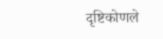दृष्टिकोणले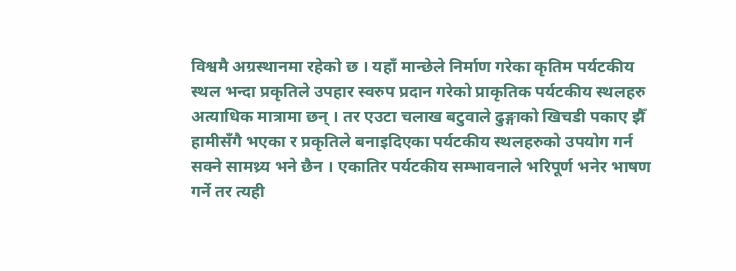विश्वमै अग्रस्थानमा रहेको छ । यहाँ मान्छेले निर्माण गरेका कृतिम पर्यटकीय स्थल भन्दा प्रकृतिले उपहार स्वरुप प्रदान गरेको प्राकृतिक पर्यटकीय स्थलहरु अत्याधिक मात्रामा छन् । तर एउटा चलाख बटुवाले ढुङ्गाको खिचडी पकाए झैँ हामीसँगै भएका र प्रकृतिले बनाइदिएका पर्यटकीय स्थलहरुको उपयोग गर्न सक्ने सामथ्र्य भने छैन । एकातिर पर्यटकीय सम्भावनाले भरिपूर्ण भनेर भाषण गर्ने तर त्यही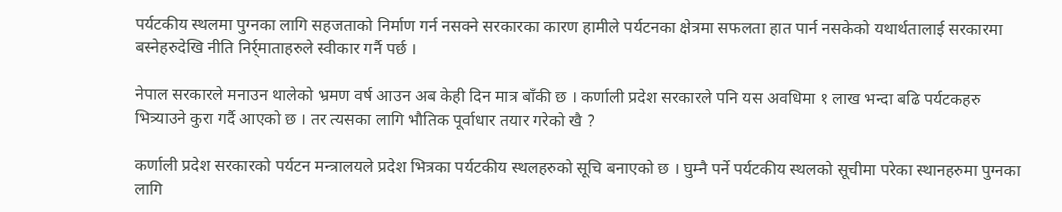पर्यटकीय स्थलमा पुग्नका लागि सहजताको निर्माण गर्न नसक्ने सरकारका कारण हामीले पर्यटनका क्षेत्रमा सफलता हात पार्न नसकेको यथार्थतालाई सरकारमा बस्नेहरुदेखि नीति निर्र्माताहरुले स्वीकार गर्नै पर्छ ।

नेपाल सरकारले मनाउन थालेको भ्रमण वर्ष आउन अब केही दिन मात्र बाँकी छ । कर्णाली प्रदेश सरकारले पनि यस अवधिमा १ लाख भन्दा बढि पर्यटकहरु भित्र्याउने कुरा गर्दै आएको छ । तर त्यसका लागि भौतिक पूर्वाधार तयार गरेको खै ?

कर्णाली प्रदेश सरकारको पर्यटन मन्त्रालयले प्रदेश भित्रका पर्यटकीय स्थलहरुको सूचि बनाएको छ । घुम्नै पर्ने पर्यटकीय स्थलको सूचीमा परेका स्थानहरुमा पुग्नका लागि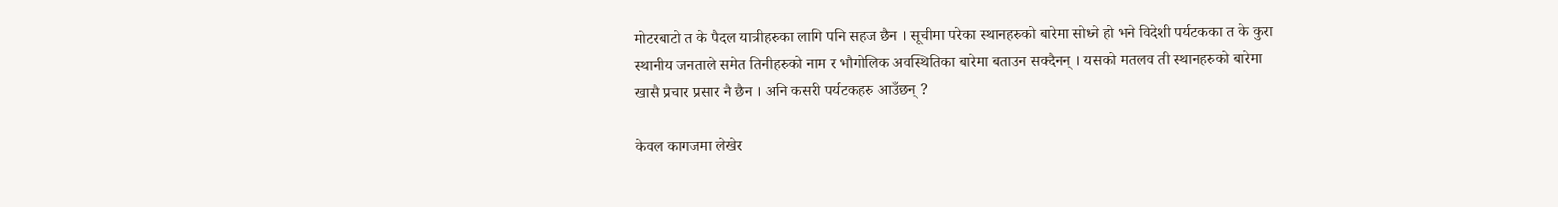मोटरबाटो त के पैदल यात्रीहरुका लागि पनि सहज छैन । सूचीमा परेका स्थानहरुको बारेमा सोध्ने हो भने विदेशी पर्यटकका त के कुरा स्थानीय जनताले समेत तिनीहरुको नाम र भौगोलिक अवस्थितिका बारेमा बताउन सक्दैनन् । यसको मतलव ती स्थानहरुको बारेमा खासै प्रचार प्रसार नै छैन । अनि कसरी पर्यटकहरु आउँछन् ?

केवल कागजमा लेखेर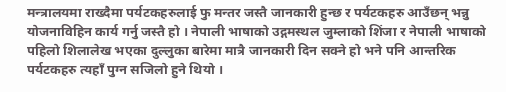मन्त्रालयमा राख्दैमा पर्यटकहरुलाई फु मन्तर जस्तै जानकारी हुन्छ र पर्यटकहरु आउँछन् भन्नु योजनाविहिन कार्य गर्नु जस्तै हो । नेपाली भाषाको उद्गमस्थल जुम्लाको शिंजा र नेपाली भाषाको पहिलो शिलालेख भएका दुल्लुका बारेमा मात्रै जानकारी दिन सक्ने हो भने पनि आन्तरिक पर्यटकहरु त्यहाँ पुग्न सजिलो हुने थियो ।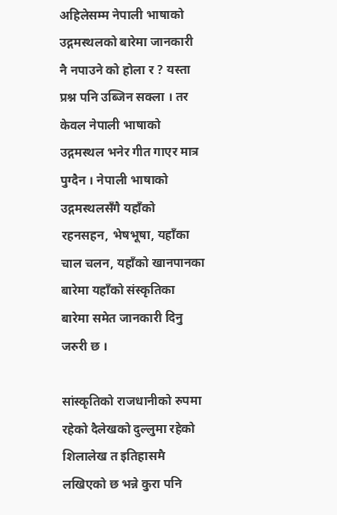अहिलेसम्म नेपाली भाषाको उद्गमस्थलको बारेमा जानकारी नै नपाउने को होला र ? यस्ता प्रश्न पनि उब्जिन सक्ला । तर केवल नेपाली भाषाको उद्गमस्थल भनेर गीत गाएर मात्र पुग्दैन । नेपाली भाषाको उद्गमस्थलसँगै यहाँको रहनसहन, भेषभूषा, यहाँका चाल चलन, यहाँको खानपानका बारेमा यहाँको संस्कृतिका बारेमा समेत जानकारी दिनु जरुरी छ ।

सांस्कृतिको राजधानीको रुपमा रहेको दैलेखको दुल्लुमा रहेको शिलालेख त इतिहासमै लखिएको छ भन्ने कुरा पनि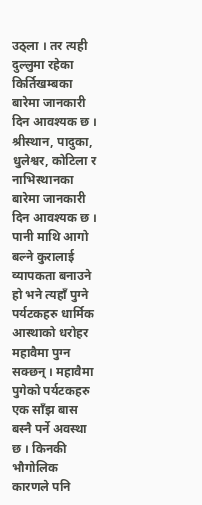उठ्ला । तर त्यही दुल्लुमा रहेका किर्तिखम्बका बारेमा जानकारी दिन आवश्यक छ । श्रीस्थान, पादुका, धुलेश्वर, कोटिला र नाभिस्थानका बारेमा जानकारी दिन आवश्यक छ । पानी माथि आगो बल्ने कुरालाई व्यापकता बनाउने हो भने त्यहाँ पुग्ने पर्यटकहरु धार्मिक आस्थाको धरोहर महावैमा पुग्न सक्छन् । महावैमा पुगेको पर्यटकहरु एक साँझ बास बस्नै पर्ने अवस्था छ । किनकी भौगोलिक कारणले पनि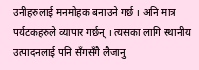उनीहरुलाई मनमोहक बनाउने गर्छ । अनि मात्र पर्यटकहरुले व्यापार गर्छन् । त्यसका लागि स्थानीय उत्पादनलाई पनि सँगसँगै लैजानु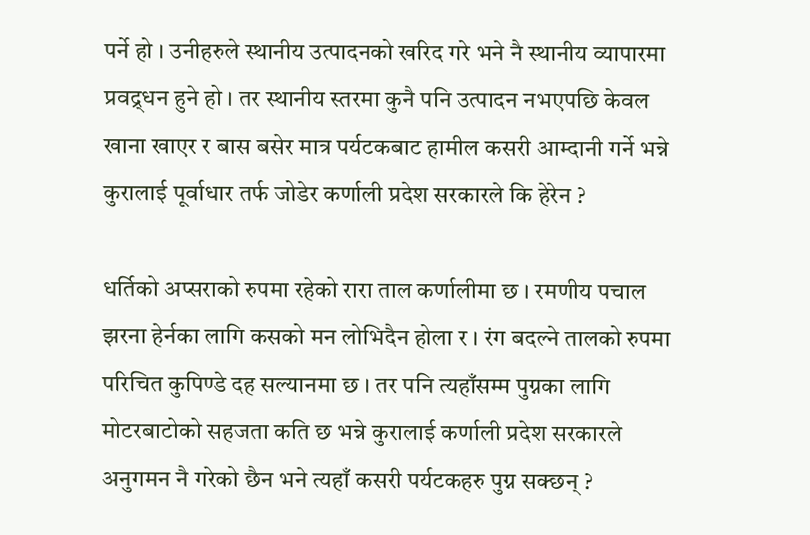पर्ने हो । उनीहरुले स्थानीय उत्पादनको खरिद गरे भने नै स्थानीय व्यापारमा प्रवद्र्धन हुने हो । तर स्थानीय स्तरमा कुनै पनि उत्पादन नभएपछि केवल खाना खाएर र बास बसेर मात्र पर्यटकबाट हामील कसरी आम्दानी गर्ने भन्ने कुरालाई पूर्वाधार तर्फ जोडेर कर्णाली प्रदेश सरकारले कि हेरेन ?

धर्तिको अप्सराको रुपमा रहेको रारा ताल कर्णालीमा छ । रमणीय पचाल झरना हेर्नका लागि कसको मन लोभिदैन होला र । रंग बदल्ने तालको रुपमा परिचित कुपिण्डे दह सल्यानमा छ । तर पनि त्यहाँसम्म पुग्नका लागि मोटरबाटोको सहजता कति छ भन्ने कुरालाई कर्णाली प्रदेश सरकारले अनुगमन नै गरेको छैन भने त्यहाँ कसरी पर्यटकहरु पुग्न सक्छन् ?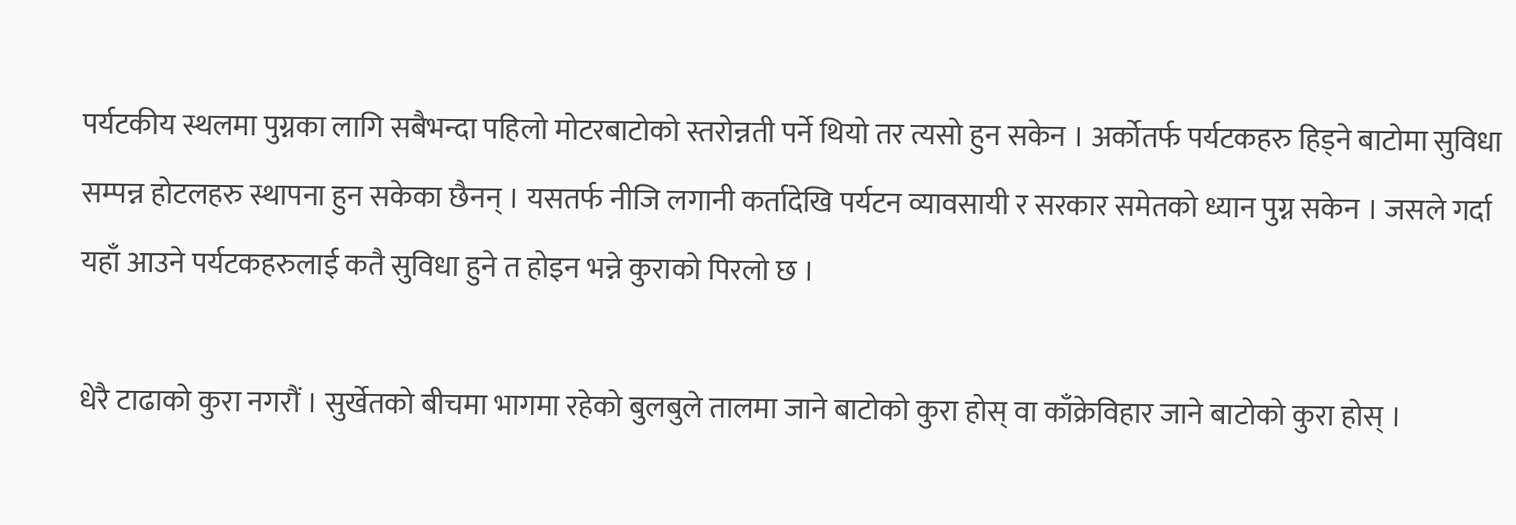पर्यटकीय स्थलमा पुग्नका लागि सबैभन्दा पहिलो मोटरबाटोको स्तरोन्नती पर्ने थियो तर त्यसो हुन सकेन । अर्कोतर्फ पर्यटकहरु हिड्ने बाटोमा सुविधा सम्पन्न होटलहरु स्थापना हुन सकेका छैनन् । यसतर्फ नीजि लगानी कर्तादेखि पर्यटन व्यावसायी र सरकार समेतको ध्यान पुग्न सकेन । जसले गर्दा यहाँ आउने पर्यटकहरुलाई कतै सुविधा हुने त होइन भन्ने कुराको पिरलो छ ।

धेरै टाढाको कुरा नगरौं । सुर्खेतको बीचमा भागमा रहेको बुलबुले तालमा जाने बाटोको कुरा होस् वा काँक्रेविहार जाने बाटोको कुरा होस् ।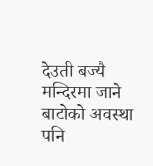देउती बज्यै मन्दिरमा जाने बाटोको अवस्था पनि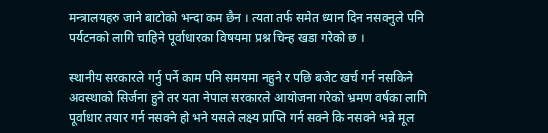मन्त्रालयहरु जाने बाटोको भन्दा कम छैन । त्यता तर्फ समेत ध्यान दिन नसक्नुले पनि पर्यटनको लागि चाहिने पूर्वाधारका विषयमा प्रश्न चिन्ह खडा गरेको छ ।

स्थानीय सरकारले गर्नु पर्ने काम पनि समयमा नहुने र पछि बजेट खर्च गर्न नसकिने अवस्थाको सिर्जना हुने तर यता नेपाल सरकारले आयोजना गरेको भ्रमण वर्षका लागि पूर्वाधार तयार गर्न नसक्ने हो भने यसले लक्ष्य प्राप्ति गर्न सक्ने कि नसक्ने भन्ने मूल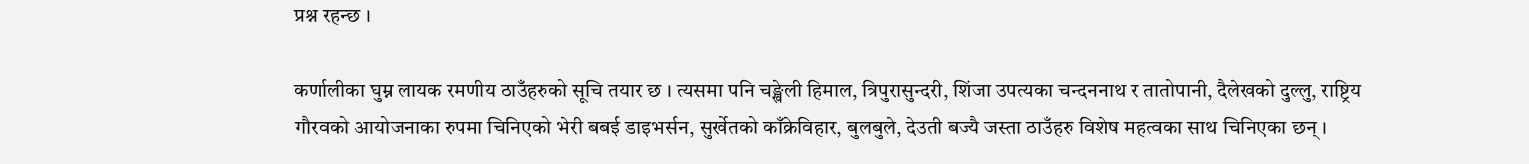प्रश्न रहन्छ ।

कर्णालीका घुम्न लायक रमणीय ठाउँहरुको सूचि तयार छ । त्यसमा पनि चङ्खेली हिमाल, त्रिपुरासुन्दरी, शिंजा उपत्यका चन्दननाथ र तातोपानी, दैलेखको दुल्लु, राष्ट्रिय गौरवको आयोजनाका रुपमा चिनिएको भेरी बबई डाइभर्सन, सुर्खेतको काँक्रेविहार, बुलबुले, देउती बज्यै जस्ता ठाउँहरु विशेष महत्वका साथ चिनिएका छन् ।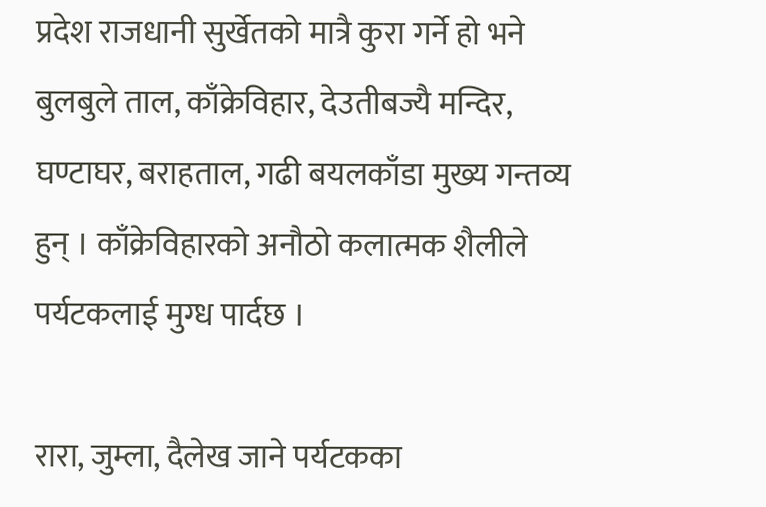प्रदेश राजधानी सुर्खेतको मात्रै कुरा गर्ने हो भने बुलबुले ताल, काँक्रेविहार, देउतीबज्यै मन्दिर, घण्टाघर, बराहताल, गढी बयलकाँडा मुख्य गन्तव्य हुन् । काँक्रेविहारको अनौठो कलात्मक शैलीले पर्यटकलाई मुग्ध पार्दछ ।

रारा, जुम्ला, दैलेख जाने पर्यटकका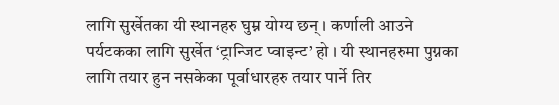लागि सुर्खेतका यी स्थानहरु घुम्न योग्य छन् । कर्णाली आउने पर्यटकका लागि सुर्खेत ‘ट्रान्जिट प्वाइन्ट’ हो । यी स्थानहरुमा पुग्नका लागि तयार हुन नसकेका पूर्वाधारहरु तयार पार्ने तिर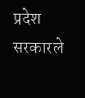प्रदेश सरकारले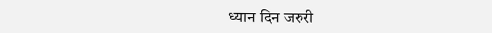ध्यान दिन जरुरी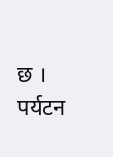छ । पर्यटन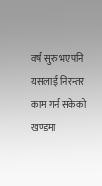वर्ष सुरु भएपनि यसलाई निरन्तर काम गर्न सकेको खण्डमा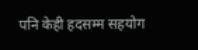पनि केही हदसम्म सहयोग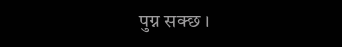पुग्न सक्छ ।